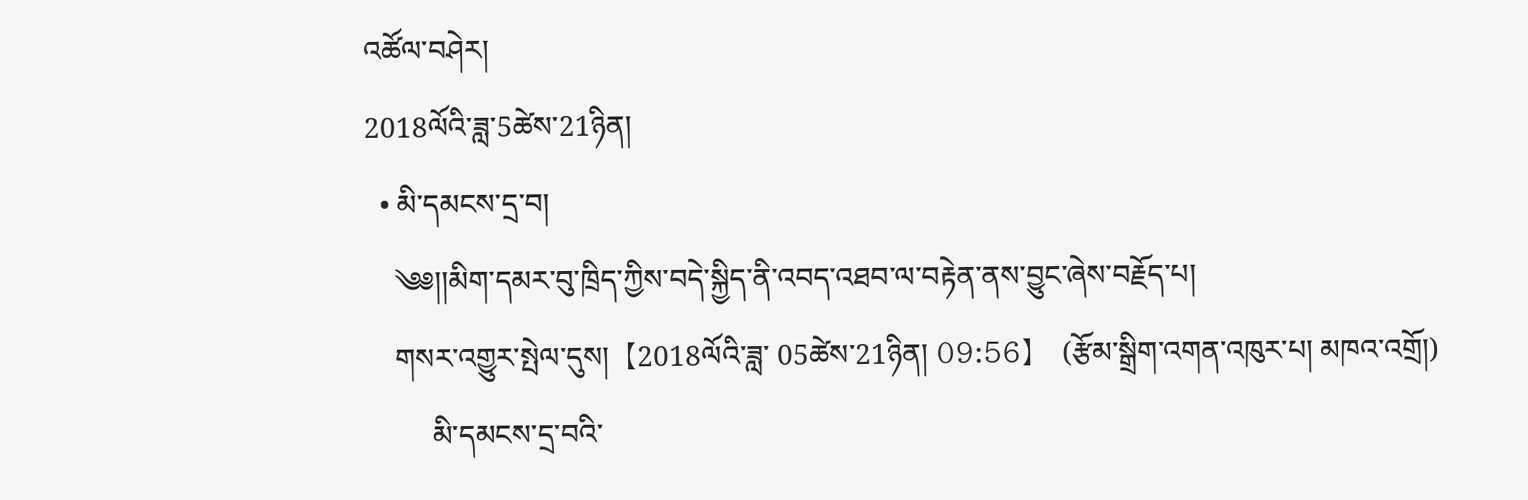འཚོལ་བཤེར།
2018ལོའི་ཟླ་5ཚེས་21ཉིན།
  • མི་དམངས་དྲ་བ།
    ༄༅།།མིག་དམར་བུ་ཁྲིད་ཀྱིས་བདེ་སྐྱིད་ནི་འབད་འཐབ་ལ་བརྟེན་ནས་བྱུང་ཞེས་བརྗོད་པ།
    གསར་འགྱུར་སྤེལ་དུས།  【2018ལོའི་ཟླ་ 05ཚེས་21ཉིན། 09:56】   (རྩོམ་སྒྲིག་འགན་འཁུར་པ། མཁའ་འགྲོ།)
         མི་དམངས་དྲ་བའི་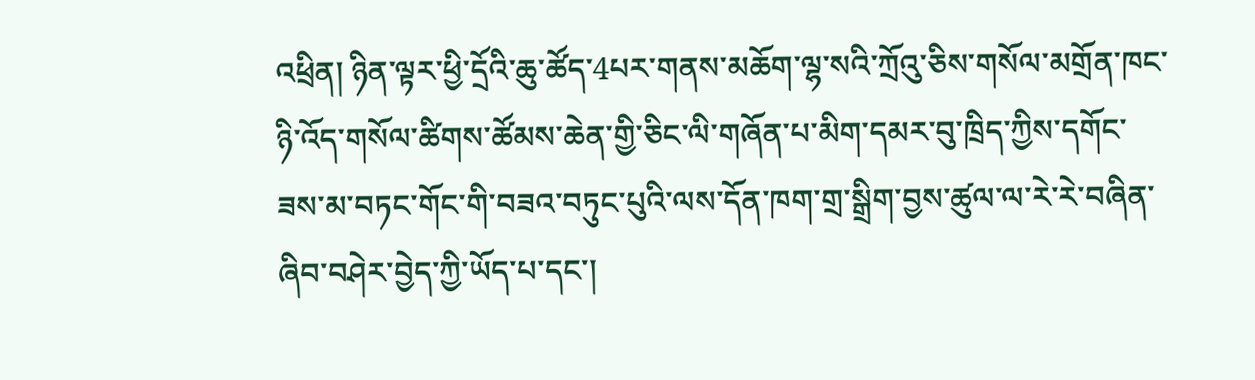འཕྲིན། ཉིན་ལྟར་ཕྱི་དྲོའི་ཆུ་ཚོད་4པར་གནས་མཆོག་ལྷ་སའི་ཀྲོའུ་ཅིས་གསོལ་མགྲོན་ཁང་ཉི་འོད་གསོལ་ཚིགས་ཚོམས་ཆེན་གྱི་ཅིང་ལི་གཞོན་པ་མིག་དམར་བུ་ཁྲིད་ཀྱིས་དགོང་ཟས་མ་བཏང་གོང་གི་བཟའ་བཏུང་པུའི་ལས་དོན་ཁག་གྲ་སྒྲིག་བྱས་ཚུལ་ལ་རེ་རེ་བཞིན་ཞིབ་བཤེར་བྱེད་ཀྱི་ཡོད་པ་དང་།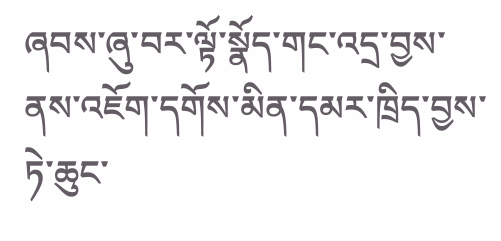ཞབས་ཞུ་བར་ལྟོ་སྣོད་གང་འདྲ་བྱས་ནས་འཇོག་དགོས་མིན་དམར་ཁྲིད་བྱས་ཏེ་ཆུང་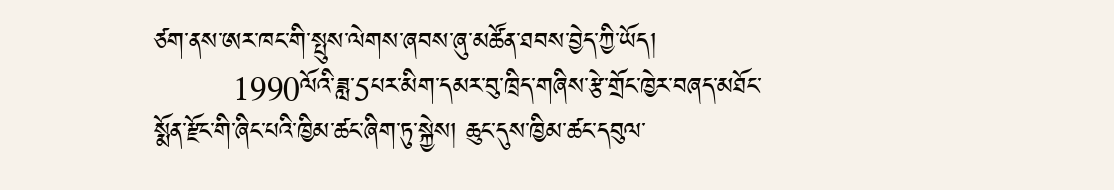ཙག་ནས་ཨར་ཁང་གི་སྤུས་ལེགས་ཞབས་ཞུ་མཚོན་ཐབས་བྱེད་ཀྱི་ཡོད།
         1990ལོའི་ཟླ་5པར་མིག་དམར་བུ་ཁྲིད་གཞིས་རྩེ་གྲོང་ཁྱེར་བཞད་མཐོང་སྨོན་རྫོང་གི་ཞིང་པའི་ཁྱིམ་ཚང་ཞིག་ཏུ་སྐྱེས། ཆུང་དུས་ཁྱིམ་ཚང་དབུལ་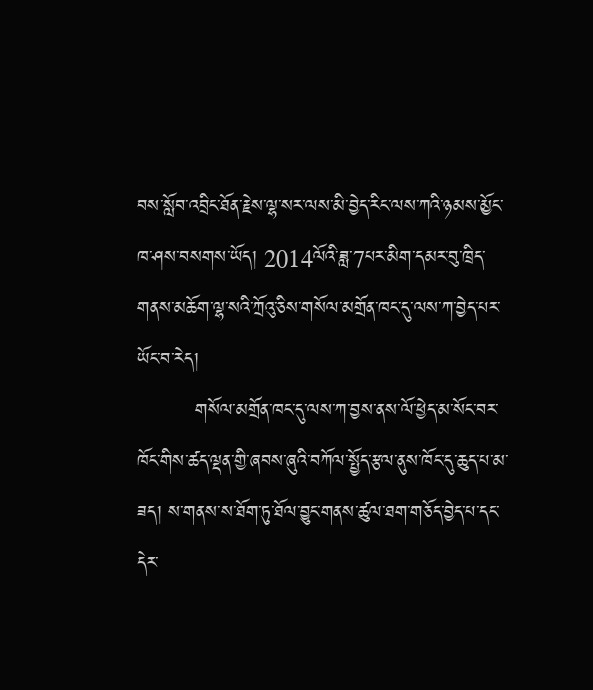བས་སློབ་འབྲིང་ཐོན་རྗེས་ལྷ་སར་ལས་མི་བྱེད་རིང་ལས་ཀའི་ཉམས་མྱོང་ཁ་ཤས་བསགས་ཡོད། 2014ལོའི་ཟླ་7པར་མིག་དམར་བུ་ཁྲིད་གནས་མཆོག་ལྷ་སའི་ཀྲོའུ་ཅིས་གསོལ་མགྲོན་ཁང་དུ་ལས་ཀ་བྱེད་པར་ཡོང་བ་རེད།
         གསོལ་མགྲོན་ཁང་དུ་ལས་ཀ་བྱས་ནས་ལོ་ཕྱེད་མ་སོང་བར་ཁོང་གིས་ཚད་ལྡན་གྱི་ཞབས་ཞུའི་བཀོལ་སྤྱོད་རྩལ་ནུས་ཁོང་དུ་ཆུད་པ་མ་ཟད། ས་གནས་ས་ཐོག་ཏུ་ཐོལ་བྱུང་གནས་ཚུལ་ཐག་གཅོད་བྱེད་པ་དང་དེར་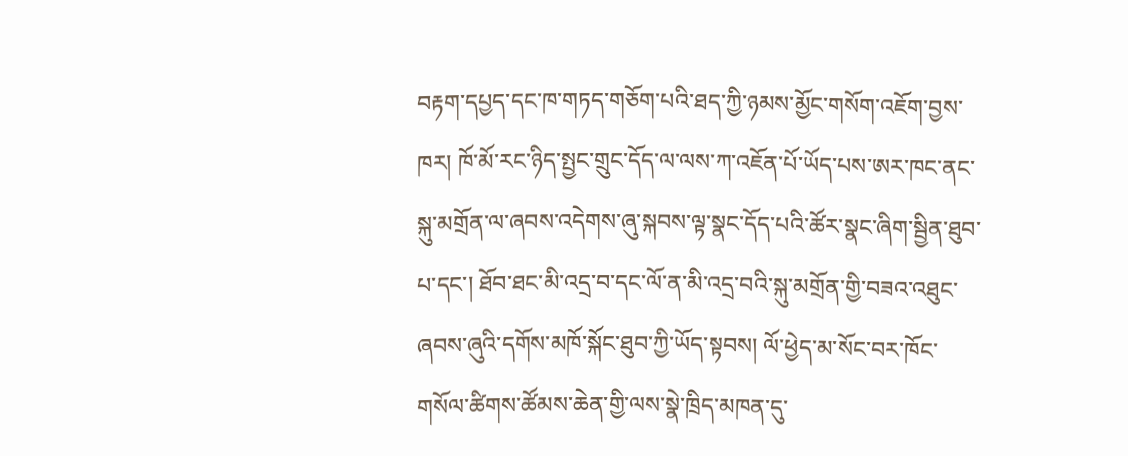བརྟག་དཔྱད་དང་ཁ་གཏད་གཅོག་པའི་ཐད་ཀྱི་ཉམས་མྱོང་གསོག་འཇོག་བྱས་ཁར། ཁོ་མོ་རང་ཉིད་སྤྱང་གྲུང་དོད་ལ་ལས་ཀ་འཇོན་པོ་ཡོད་པས་ཨར་ཁང་ནང་སྐུ་མགྲོན་ལ་ཞབས་འདེགས་ཞུ་སྐབས་ལྟ་སྣང་དོད་པའི་ཚོར་སྣང་ཞིག་སྦྱིན་ཐུབ་པ་དང་། ཐོབ་ཐང་མི་འདྲ་བ་དང་ལོ་ན་མི་འདྲ་བའི་སྐུ་མགྲོན་གྱི་བཟའ་འཐུང་ཞབས་ཞུའི་དགོས་མཁོ་སྐོང་ཐུབ་ཀྱི་ཡོད་སྟབས། ལོ་ཕྱེད་མ་སོང་བར་ཁོང་གསོལ་ཚིགས་ཚོམས་ཆེན་གྱི་ལས་སྣེ་ཁྲིད་མཁན་དུ་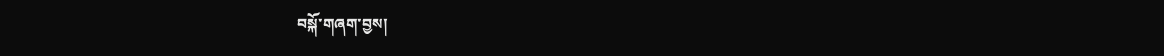བསྐོ་གཞག་བྱས།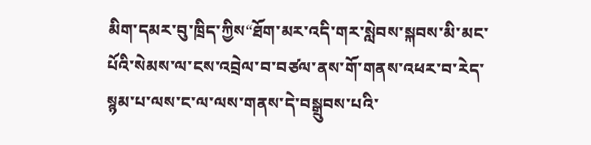མིག་དམར་བུ་ཁྲིད་ཀྱིས“ཐོག་མར་འདི་གར་སླེབས་སྐབས་མི་མང་པོའི་སེམས་ལ་ངས་འབྲེལ་བ་བཙལ་ནས་གོ་གནས་འཕར་བ་རེད་སྙམ་པ་ལས་ང་ལ་ལས་གནས་དེ་བསྒྲུབས་པའི་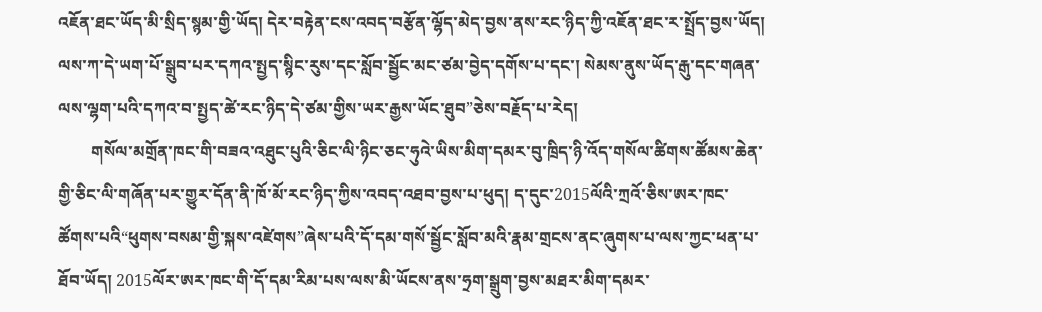འཇོན་ཐང་ཡོད་མི་སྲིད་སྙམ་གྱི་ཡོད། དེར་བརྟེན་ངས་འབད་བརྩོན་ལྷོད་མེད་བྱས་ནས་རང་ཉིད་ཀྱི་འཇོན་ཐང་ར་སྤྲོད་བྱས་ཡོད། ལས་ཀ་དེ་ཡག་པོ་སྒྲུབ་པར་དཀའ་སྤྱད་སྙིང་རུས་དང་སློབ་སྦྱོང་མང་ཙམ་བྱེད་དགོས་པ་དང་། སེམས་ནུས་ཡོད་རྒུ་དང་གཞན་ལས་ལྷག་པའི་དཀའ་བ་སྤྱད་ཚེ་རང་ཉིད་དེ་ཙམ་གྱིས་ཡར་རྒྱས་ཡོང་ཐུབ”ཅེས་བརྗོད་པ་རེད།
        གསོལ་མགྲོན་ཁང་གི་བཟའ་འཐུང་པུའི་ཅིང་ལི་ཉིང་ཅང་ཧུའེ་ཡིས་མིག་དམར་བུ་ཁྲིད་ཉི་འོད་གསོལ་ཚིགས་ཚོམས་ཆེན་གྱི་ཅིང་ལི་གཞོན་པར་གྱུར་དོན་ནི་ཁོ་མོ་རང་ཉིད་ཀྱིས་འབད་འཐབ་བྱས་པ་ཕུད། ད་དུང་2015ལོའི་ཀྲའོ་ཅིས་ཨར་ཁང་ཚོགས་པའི“ཕུགས་བསམ་གྱི་སྐས་འཛེགས”ཞེས་པའི་དོ་དམ་གསོ་སྦྱོང་སློབ་མའི་རྣམ་གྲངས་ནང་ཞུགས་པ་ལས་ཀྱང་ཕན་པ་ཐོབ་ཡོད། 2015ལོར་ཨར་ཁང་གི་དོ་དམ་རིམ་པས་ལས་མི་ཡོངས་ནས་ཧྲག་སྒྲུག་བྱས་མཐར་མིག་དམར་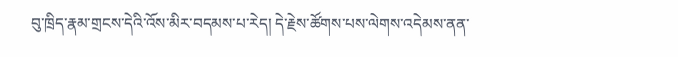བུ་ཁྲིད་རྣམ་གྲངས་དེའི་འོས་མིར་བདམས་པ་རེད། དེ་རྗེས་ཚོགས་པས་ལེགས་འདེམས་ནན་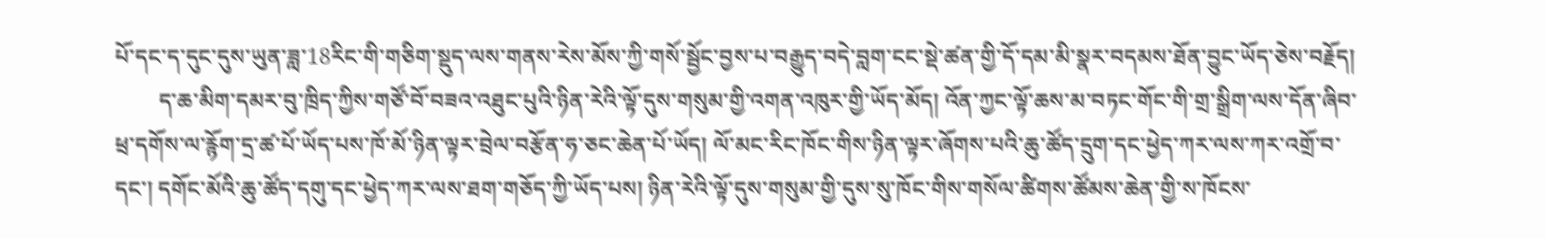པོ་དང་ད་དུང་དུས་ཡུན་ཟླ་18རིང་གི་གཅིག་སྡུད་ལས་གནས་རེས་མོས་ཀྱི་གསོ་སྦྱོང་བྱས་པ་བརྒྱུད་བདེ་བླག་ངང་སྡེ་ཚན་གྱི་དོ་དམ་མི་སྣར་བདམས་ཐོན་བྱུང་ཡོད་ཅེས་བརྗོད།
        ད་ཆ་མིག་དམར་བུ་ཁྲིད་ཀྱིས་གཙོ་བོ་བཟའ་འཐུང་པུའི་ཉིན་རེའི་ལྟོ་དུས་གསུམ་གྱི་འགན་འཁུར་གྱི་ཡོད་མོད། འོན་ཀྱང་ལྟོ་ཆས་མ་བཏང་གོང་གི་གྲ་སྒྲིག་ལས་དོན་ཞིབ་ཕྲ་དགོས་ལ་རྙོག་དྲ་ཚ་པོ་ཡོད་པས་ཁོ་མོ་ཉིན་ལྟར་བྲེལ་བརྩོན་ཧ་ཅང་ཆེན་པོ་ཡོད། ལོ་མང་རིང་ཁོང་གིས་ཉིན་ལྟར་ཞོགས་པའི་ཆུ་ཚོད་དྲུག་དང་ཕྱེད་ཀར་ལས་ཀར་འགྲོ་བ་དང་། དགོང་མོའི་ཆུ་ཚོད་དགུ་དང་ཕྱེད་ཀར་ལས་ཐག་གཅོད་ཀྱི་ཡོད་པས། ཉིན་རེའི་ལྟོ་དུས་གསུམ་གྱི་དུས་སུ་ཁོང་གིས་གསོལ་ཚིགས་ཚོམས་ཆེན་གྱི་ས་ཁོངས་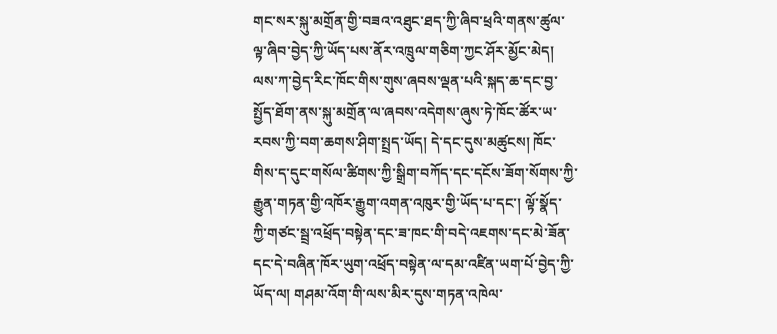གང་སར་སྐུ་མགྲོན་གྱི་བཟའ་འཐུང་ཐད་ཀྱི་ཞིབ་ཕྲའི་གནས་ཚུལ་ལྟ་ཞིབ་བྱེད་ཀྱི་ཡོད་པས་ནོར་འཁྲུལ་གཅིག་ཀྱང་ཤོར་མྱོང་མེད། ལས་ཀ་བྱེད་རིང་ཁོང་གིས་གུས་ཞབས་ལྡན་པའི་སྐད་ཆ་དང་བྱ་སྤྱོད་ཐོག་ནས་སྐུ་མགྲོན་ལ་ཞབས་འདེགས་ཞུས་ཏེ་ཁོང་ཚོར་ཡ་རབས་ཀྱི་བག་ཆགས་ཤིག་སྤྲད་ཡོད། དེ་དང་དུས་མཚུངས། ཁོང་གིས་ད་དུང་གསོལ་ཚིགས་ཀྱི་སྒྲིག་བཀོད་དང་དངོས་ཟོག་སོགས་ཀྱི་རྒྱུན་གཏན་གྱི་འཁོར་རྒྱུག་འགན་འཁུར་གྱི་ཡོད་པ་དང་། ལྟོ་སྣོད་ཀྱི་གཙང་སྦྲ་འཕྲོད་བསྟེན་དང་ཟ་ཁང་གི་བདེ་འཇགས་དང་མེ་ཟོན་དང་དེ་བཞིན་ཁོར་ཡུག་འཕྲོད་བསྟེན་ལ་དམ་འཛིན་ཡག་པོ་བྱེད་ཀྱི་ཡོད་ལ། གཤམ་འོག་གི་ལས་མིར་དུས་གཏན་འཁེལ་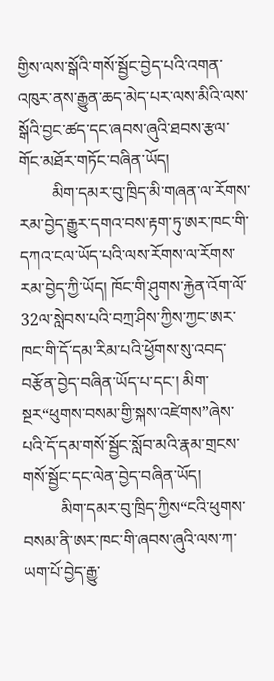གྱིས་ལས་སྒོའི་གསོ་སྦྱོང་བྱེད་པའི་འགན་འཁུར་ནས་རྒྱུན་ཆད་མེད་པར་ལས་མིའི་ལས་སྒོའི་བྱང་ཚད་དང་ཞབས་ཞུའི་ཐབས་རྩལ་གོང་མཐོར་གཏོང་བཞིན་ཡོད།
        མིག་དམར་བུ་ཁྲིད་མི་གཞན་ལ་རོགས་རམ་བྱེད་རྒྱུར་དགའ་བས་རྟག་ཏུ་ཨར་ཁང་གི་དཀའ་ངལ་ཡོད་པའི་ལས་རོགས་ལ་རོགས་རམ་བྱེད་ཀྱི་ཡོད། ཁོང་གི་ཤུགས་རྐྱེན་འོག་ལོ་32ལ་སླེབས་པའི་བཀྲ་ཤིས་ཀྱིས་ཀྱང་ཨར་ཁང་གི་དོ་དམ་རིམ་པའི་ཕྱོགས་སུ་འབད་བརྩོན་བྱེད་བཞིན་ཡོད་པ་དང་། མིག་སྔར“ཕུགས་བསམ་གྱི་སྐས་འཛེགས”ཞེས་པའི་དོ་དམ་གསོ་སྦྱོང་སློབ་མའི་རྣམ་གྲངས་གསོ་སྦྱོང་དང་ལེན་བྱེད་བཞིན་ཡོད།
         མིག་དམར་བུ་ཁྲིད་ཀྱིས“ངའི་ཕུགས་བསམ་ནི་ཨར་ཁང་གི་ཞབས་ཞུའི་ལས་ཀ་ཡག་པོ་བྱེད་རྒྱུ་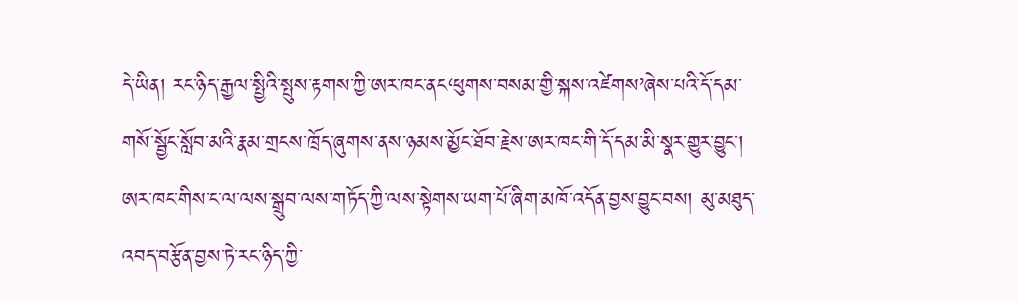དེ་ཡིན། རང་ཉིད་རྒྱལ་སྤྱིའི་སྤུས་རྟགས་ཀྱི་ཨར་ཁང་ནང‘ཕུགས་བསམ་གྱི་སྐས་འཛེགས’ཞེས་པའི་དོ་དམ་གསོ་སྦྱོང་སློབ་མའི་རྣམ་གྲངས་ཁྲོད་ཞུགས་ནས་ཉམས་མྱོང་ཐོབ་རྗེས་ཨར་ཁང་གི་དོ་དམ་མི་སྣར་གྱུར་བྱུང་། ཨར་ཁང་གིས་ང་ལ་ལས་སྒྲུབ་ལས་གཏོད་ཀྱི་ལས་སྟེགས་ཡག་པོ་ཞིག་མཁོ་འདོན་བྱས་བྱུང་བས། མུ་མཐུད་འབད་བརྩོན་བྱས་ཏེ་རང་ཉིད་ཀྱི་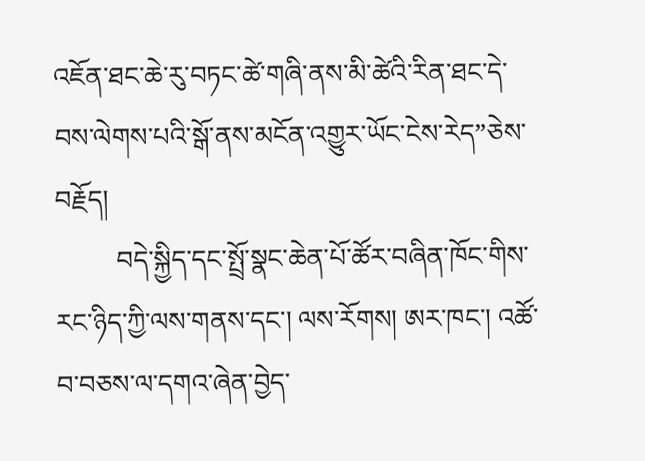འཇོན་ཐང་ཆེ་རུ་བཏང་ཚེ་གཞི་ནས་མི་ཚེའི་རིན་ཐང་དེ་བས་ལེགས་པའི་སྒོ་ནས་མངོན་འགྱུར་ཡོང་ངེས་རེད”ཅེས་བརྗོད།
         བདེ་སྐྱིད་དང་སྤྲོ་སྣང་ཆེན་པོ་ཚོར་བཞིན་ཁོང་གིས་རང་ཉིད་ཀྱི་ལས་གནས་དང་། ལས་རོགས། ཨར་ཁང་། འཚོ་བ་བཅས་ལ་དགའ་ཞེན་བྱེད་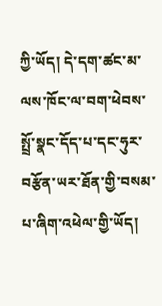ཀྱི་ཡོད། དེ་དག་ཚང་མ་ལས་ཁོང་ལ་བག་ཕེབས་སྤྲོ་སྣང་དོད་པ་དང་ཧུར་བརྩོན་ཡར་ཐོན་གྱི་བསམ་པ་ཞིག་འཕེལ་གྱི་ཡོད།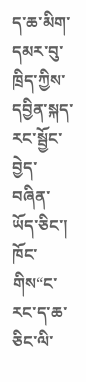ད་ཆ་མིག་དམར་བུ་ཁྲིད་ཀྱིས་དབྱིན་སྐད་རང་སྦྱོང་བྱེད་བཞིན་ཡོད་ཅིང་། ཁོང་གིས“ང་རང་ད་ཆ་ཅིང་ལི་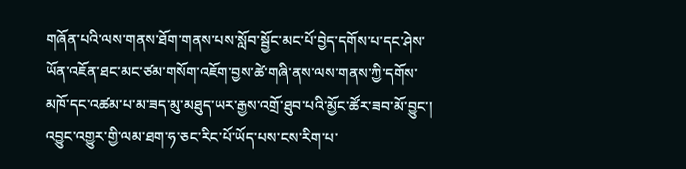གཞོན་པའི་ལས་གནས་ཐོག་གནས་པས་སློབ་སྦྱོང་མང་པོ་བྱེད་དགོས་པ་དང་ཤེས་ཡོན་འཇོན་ཐང་མང་ཙམ་གསོག་འཇོག་བྱས་ཚེ་གཞི་ནས་ལས་གནས་ཀྱི་དགོས་མཁོ་དང་འཚམ་པ་མ་ཟད་མུ་མཐུད་ཡར་རྒྱས་འགྲོ་ཐུབ་པའི་མྱོང་ཚོར་ཟབ་མོ་བྱུང་། འབྱུང་འགྱུར་གྱི་ལམ་ཐག་ཧ་ཅང་རིང་པོ་ཡོད་པས་ངས་རིག་པ་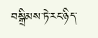བསྒྲིམས་ཏེ་རང་ཉིད་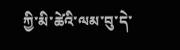ཀྱི་མི་ཚེའི་ལམ་བུ་དེ་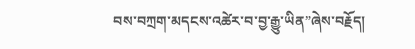བས་བཀྲག་མདངས་འཚེར་བ་བྱ་རྒྱུ་ཡིན”ཞེས་བརྗོད།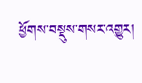ཕྱོགས་བསྡུས་གསར་འགྱུར།